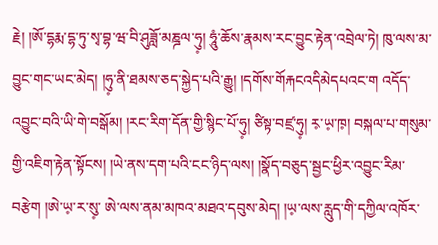རྗེ། །ཨོ་དྷརྨ་དྷ་ཏུ་སྭ་བྷ་ཝ་བི་ཤུཟློ་མཎྜལ་ཧུ༷། ཧཱུཾ་ཆོས་རྣམས་རང་བྱུང་རྟེན་འབྲེལ་ཏེ། ཁུ་ལས་མ་བྱུང་གང་ཡང་མེད། །ཧུ༷་ནི་ཐམས་ཅད་སྐྱེད་པའི་རྒྱུ། །དགོས་གོརྐངའདིམེདཔའང་ག འདོད་འབྱུང་བའི་ཡི་གེ་བསྒོམ། །རང་རིག་དོན་གྱི་སྙིང་པོ་ཧུ༷། ཙིསྟ་བཛྲ་ཧུ༷། ར༷་ཡ༷་ཁ༷། བསྐལ་པ་གསུམ་གྱི་འཇིག་རྟེན་སྟོངས། །ཡེ་ནས་དག་པའི་ངང་ཉིད་ལས། །སྣོད་བཅུད་སྦྱང་ཕྱིར་འབྱུང་རིམ་བརྩེག །ཨེ་ཡ༷་ར་སུ༷་ ཨེ་ལས་ནམ་མཁའ་མཐའ་དབུས་མེད། །ཡ༷་ལས་རླུད་གི་དཀྱིལ་འཁོར་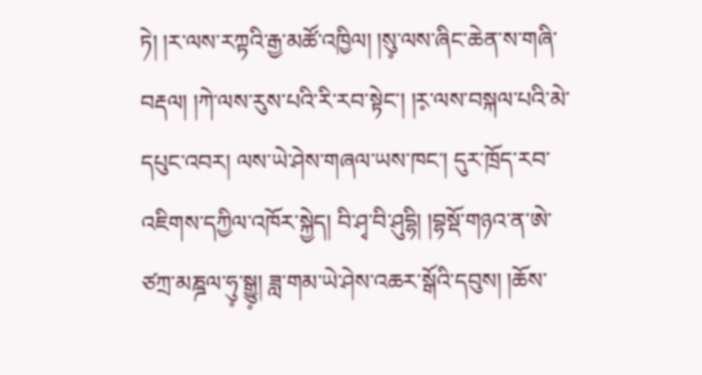ཏེ། །ར་ལས་རཀྟའི་རྒྱ་མཚོ་འཁྱིལ། །སུ༷་ལས་ཞིང་ཆེན་ས་གཞི་བརྡལ། །ཀེ་ལས་རུས་པའི་རི་རབ་སྟེང་། །ར༷་ལས་བསྐལ་པའི་མེ་དཔུང་འབར། ལས་ཡེ་ཤེས་གཞལ་ཡས་ཁང་། དུར་ཁྲོད་རབ་འཇིགས་དཀྱིལ་འཁོར་སྐྱེད། བི་ཤྭ་བི་ཤུདྷི། །བྷསྡོ་གཉའ་ན་ཨེ་ཙཀྲ་མཎྜལ་ཧུ༷་སྒྱུ༷། ཟླ་གམ་ཡེ་ཤེས་འཆར་སྒོའི་དབུས། །ཆོས་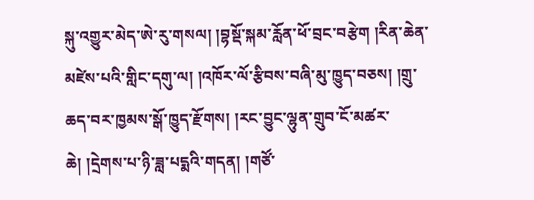སྐུ་འགྱུར་མེད་ཨེ་རུ་གསལ། །བྷསྡོ་སྐམ་རློན་ཕོ་བྲང་བརྩེག །རིན་ཆེན་མཛེས་པའི་གླིང་དགུ་ལ། །འཁོར་ལོ་རྩིབས་བཞི་མུ་ཁྱུད་བཅས། །གྲུ་ཆད་བར་ཁྱམས་སྒོ་ཁྱུད་རྫོགས། །རང་བྱུང་ལྷུན་གྲུབ་ངོ་མཚར་ཆེ། །དྲེགས་པ་ཉི་ཟླ་པདྨའི་གདན། །གཙོ་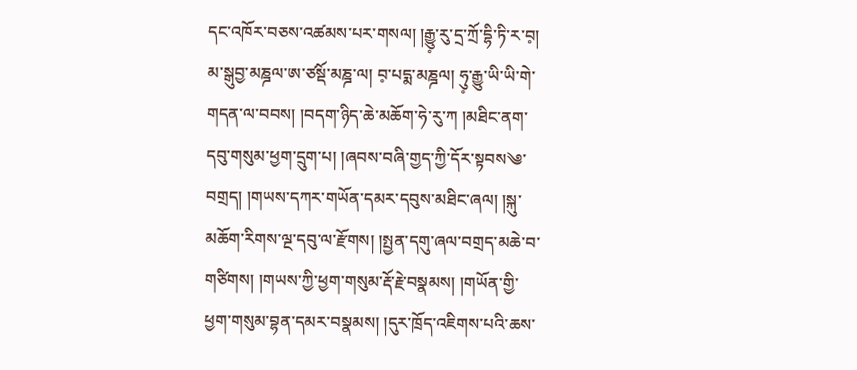དང་འཁོར་བཅས་འཚམས་པར་གསལ། །རྒྱུ༷་རུ་དྲ་ཀྲོ་དྷི་ཏི་ར་བ༷། མ་སྒུབྱ་མཎྜལ་ཨ་ཙསྡོ་མཎྜ་ལ། བ༷་པདྨ་མཎྜལ། ཧུ༷་རྒྱུ་ཡི་ཡི་གེ་གདན་ལ་བབས། །བདག་ཉིད་ཆེ་མཆོག་ཧེ་རུ་ཀ །མཐིང་ནག་དབུ་གསུམ་ཕྱག་དྲུག་པ། །ཞབས་བཞི་གྱད་ཀྱི་དོར་སྟབས༄་བགྲད། །གཡས་དཀར་གཡོན་དམར་དབུས་མཐིང་ཞལ། །སྐུ་མཆོག་རིགས་ལྔ་དབུ་ལ་རྫོགས། །སྤྱན་དགུ་ཞལ་བགྲད་མཆེ་བ་གཙིགས། །གཡས་ཀྱི་ཕྱག་གསུམ་རྡོ་རྗེ་བསྣམས། །གཡོན་གྱི་ཕྱག་གསུམ་བྷན་དམར་བསྣམས། །དུར་ཁྲོད་འཇིགས་པའི་ཆས་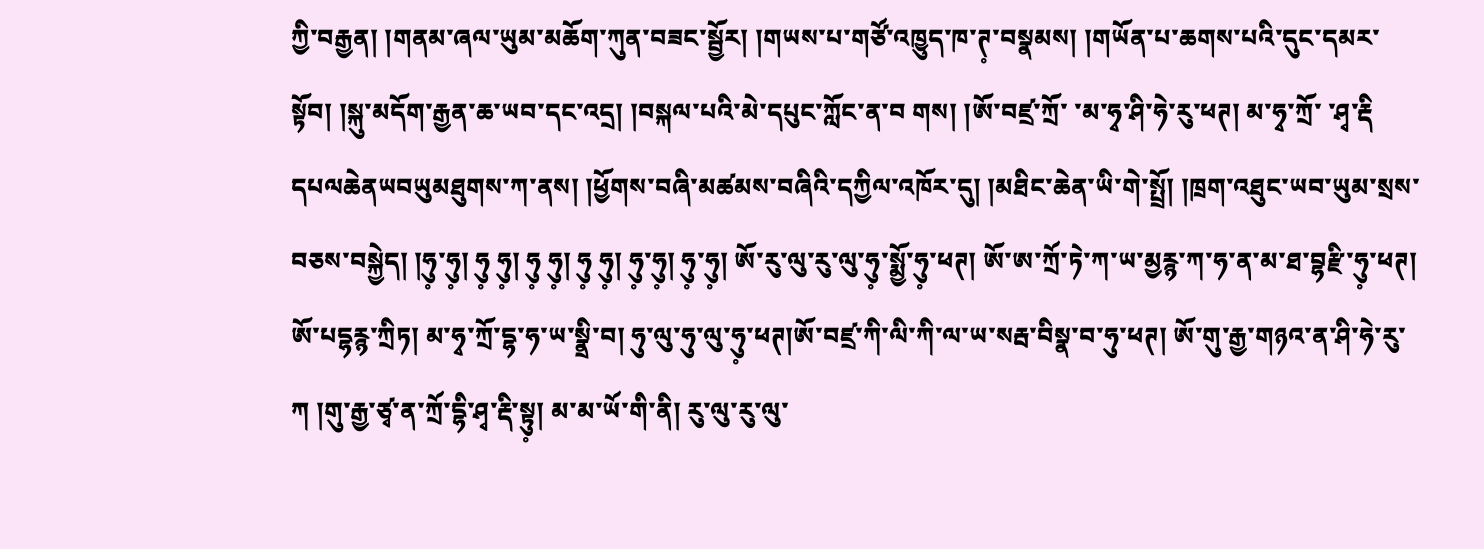ཀྱི་བརྒྱན། །གནམ་ཞལ་ཡུམ་མཆོག་ཀུན་བཟང་སྦྱོར། །གཡས་པ་གཙོ་འཁྱུད་ཁ་ཊ༷་བསྣམས། །གཡོན་པ་ཆགས་པའི་དུང་དམར་སྟོབ། །སྐུ་མདོག་རྒྱན་ཆ་ཡབ་དང་འདྲ། །བསྐལ་པའི་མེ་དཔུང་ཀློང་ན་བ གས། །ཨོ་བཛྲ་ཀྲོ་ ་མ་ཧྭ་ཤི་ཧེ་རུ་ཕཊ། མ་ཧྭ་ཀྲོ་ ་ཤྭ་རྡི དཔལཆེནཡབཡུམཐུགས་ཀ་ནས། །ཕྱོགས་བཞི་མཚམས་བཞིའི་དཀྱིལ་འཁོར་དུ། །མཐིང་ཆེན་ཡི་གེ་སྤྲོ། །ཁྲག་འཐུང་ཡབ་ཡུམ་སྲས་བཅས་བསྐྱེད། །ཧུ༷་ཧུ༷། ཧུ༷ ཧུ༷། ཧུ༷ ཧུ༷། ཧུ༷ ཧུ༷། ཧུ༷་ཧུ༷། ཧུ༷་ཧུ༷། ཨོ་རུ་ལུ་རུ་ལུ་ཧུ༷་སྨྱོ་ཧུ༷་ཕཊ། ཨོ་ཨ་ཀྲོ་ཏེ་ཀ་ཡ་མྱརྙ་ཀ་ཧ་ན་མ་ཐ་བྷརྫི་ཧུ༷་ཕཊ། ཨོ་པདྷརྙ་ཀྲིཏ། མ་ཧྭ་ཀྲོ་དྷ་ཧ་ཡ་སྣྲི་བ། ཧུ་ལུ་ཧུ་ལུ་ཧུ༷་ཕཊ།ཨོ་བཛྲ་ཀི་ལི་ཀི་ལ་ཡ་སརྦ་བིསྣ་བ་ཧུ་ཕཊ། ཨོ་གུ་རྒྱ་གཉའ་ན་ཤི་ཧེ་རུ་ཀ །གུ་རྒྱ་ཙྭ་ན་ཀྲོ་དྷི་ཤྭ་རྡི་སྟུ༷། མ་མ་ཡོ་གི་ནི། རུ་ལུ་རུ་ལུ་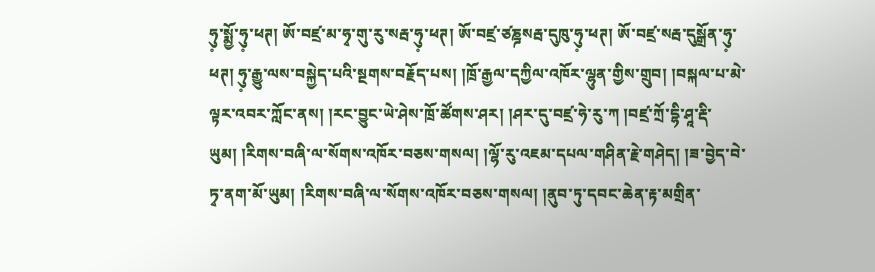ཧུ༷་སྨྱོ་ཧུ༷་ཕཊ། ཨོ་བཛྲ་མ་ཧྭ་གུ་རུ་སརྦ་ཧུ༷་ཕཊ། ཨོ་བཛྲ་ཙཎྜསརྦ་དུཁུ་ཧུ༷་ཕཊ། ཨོ་བཛྲ་སརྦ་དུསྒྲོན་ཧུ༷་ཕཊ། ཧུ༷་རྒྱུ་ལས་བསྐྱེད་པའི་སྔགས་བརྗོད་པས། །ཁྲོ་རྒྱལ་དཀྱིལ་འཁོར་ལྷུན་གྱིས་གྲུབ། །བསྐལ་པ་མེ་ལྟར་འབར་ཀློང་ནས། །རང་བྱུང་ཡེ་ཤེས་ཁྲོ་ཚོགས་ཤར། །ཤར་དུ་བཛྲ་ཧེ་རུ་ཀ །བཛྲ་ཀྲོ་དྷི་ཤཱ་རྡི་ཡུམ། །རིགས་བཞི་ལ་སོགས་འཁོར་བཅས་གསལ། །ལྷོ་རུ་འཇམ་དཔལ་གཤིན་རྗེ་གཤེད། །ཟ་བྱེད་བེ་ཏྭ་ནག་མོ་ཡུམ། །རིགས་བཞི་ལ་སོགས་འཁོར་བཅས་གསལ། །ནུབ་ཏུ་དབང་ཆེན་རྟ་མགྲིན་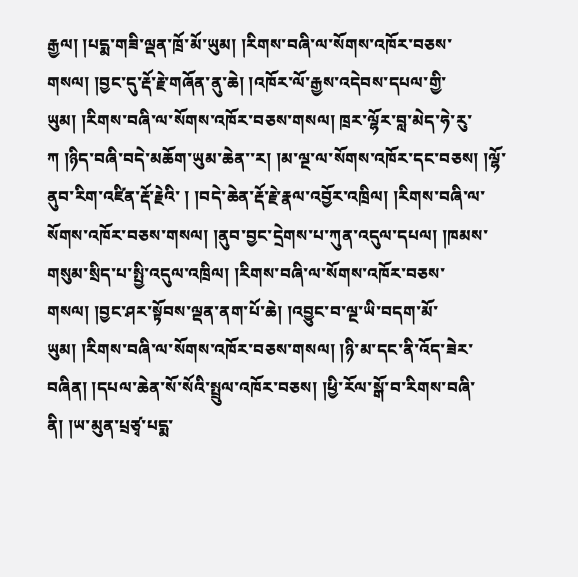རྒྱལ། །པདྨ་གཟི་ལྡན་ཁྲོ་མོ་ཡུམ། །རིགས་བཞི་ལ་སོགས་འཁོར་བཅས་གསལ། །བྱང་དུ་རྡོ་རྗེ་གཞོན་ནུ་ཆེ། །འཁོར་ལོ་རྒྱས་འདེབས་དཔལ་གྱི་ཡུམ། །རིགས་བཞི་ལ་སོགས་འཁོར་བཅས་གསལ། ཁྲར་ལྷོར་བླ་མེད་ཧེ་རུ་ཀ །ཉིད་བཞི་བདེ་མཆོག་ཡུམ་ཆེན་་ར། །མ་ལྔ་ལ་སོགས་འཁོར་དང་བཅས། །ལྷོ་ནུབ་རིག་འཛིན་རྡོ་རྗེའི་ ། །བདེ་ཆེན་རྡོ་རྗེ་རྣལ་འབྱོར་འཁྲིལ། །རིགས་བཞི་ལ་སོགས་འཁོར་བཅས་གསལ། །ནུབ་བྱང་དྲེགས་པ་ཀུན་འདུལ་དཔལ། །ཁམས་གསུམ་སྲིད་པ་སྤྱི་འདུལ་འཁྲིལ། །རིགས་བཞི་ལ་སོགས་འཁོར་བཅས་གསལ། །བྱང་ཤར་སྟོབས་ལྡན་ནག་པོ་ཆེ། །འབྱུང་བ་ལྔ་ཡི་བདག་མོ་ཡུམ། །རིགས་བཞི་ལ་སོགས་འཁོར་བཅས་གསལ། །ཉི་མ་དང་ནི་འོད་ཟེར་བཞིན། །དཔལ་ཆེན་སོ་སོའི་སྤྲུལ་འཁོར་བཅས། །ཕྱི་རོལ་སྒོ་བ་རིགས་བཞི་ནི། །ཡ་མུན་པྲཙྭ་པདྨ་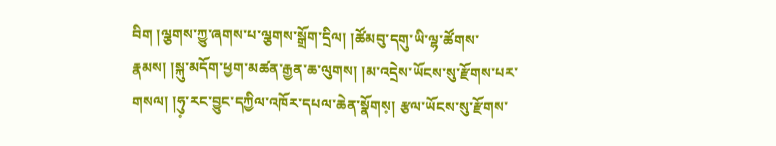བིག །ལྕགས་ཀྱུ་ཞགས་པ་ལྕགས་སྒྲོག་དྲིལ། །ཚོམབུ་དགུ་ཡི་ལྷ་ཚོགས་རྣམས། །སྐུ་མདོག་ཕྱག་མཚན་རྒྱན་ཆ་ལུགས། །མ་འདྲེས་ཡོངས་སུ་རྫོགས་པར་གསལ། །ཧུ༷་རང་བྱུང་དཀྱིལ་འཁོར་དཔལ་ཆེན་སྣོགས༷། རྩལ་ཡོངས་སུ་རྫོགས་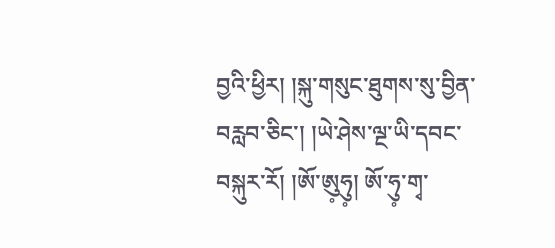བྱའི་ཕྱིར། །སྐུ་གསུང་ཐུགས་སུ་བྱིན་བརླབ་ཅིང་། །ཡེ་ཤེས་ལྔ་ཡི་དབང་བསྐུར་རོ། །ཨོ་ཨུ༷ཧུ༷། ཨོ་ཧུ༷་གྭ་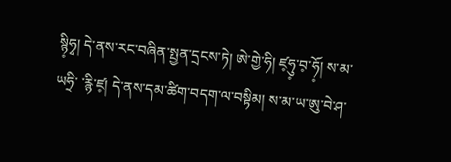སྙི༷ཧྭ། དེ་ནས་རང་བཞིན་སྤྱན་དྲངས་ཏེ། ཨེ་གྱེ་ཧི། ཛ༷ཧུ༷་བ༷་ཧོ༷། ས་མ་ཡཧྲི་ ་རྙི་ཛ༷། དེ་ནས་དམ་ཚིག་བདག་ལ་བསྟིམ། ས་མ་ཡ་ཨུ་བེ་ཤ་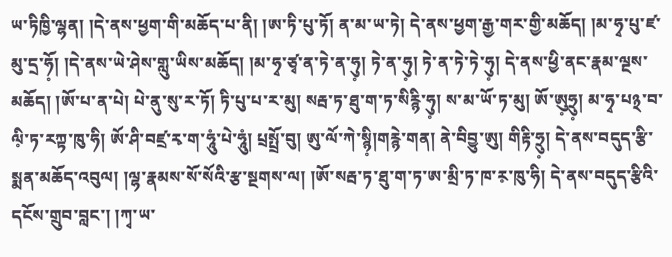ཡ་ཏིཁྱི་ལྷན། །དེ་ནས་ཕྱག་གི་མཆོད་པ་ནི། །ཨ་ཏི་པུ་ཏོ། ན་མ་ཡ་ཏེ། དེ་ནས་ཕྱག་རྒྱ་གར་གྱི་མཆོད། །མ་ཧྭ་པུ་ཛ་མུ་དྲ་ཧོ༷། །དེ་ནས་ཡེ་ཤེས་གླུ་ཡིས་མཆོད། །མ་ཧྭ་ཙྭ་ན་ཏེ་ན་ཧུ༷། ཏེ་ན་ཧུ༷། ཏེ་ན་ཏེ་ཏེ་ཧུ༷། དེ་ནས་ཕྱི་ནང་རྣམ་ལྔས་མཆོད། །ཨོ་པ་ན་པེ། པེ་ནུ་སུ་ར་ཏོ། ཏི་པུ་པ་ར་མུ། སརྦ་ཏ་ཐུ་ག་ཏ་སིརྙི་ཧུ༷། ས་མ་ཡོ་ཏ་མུ། ཨོ་ཨུ༷ཧྲུ༷། མ་ཧྭ་པ྅་བ་ལི༷་ཏ་རཀྟ་ཁུ་ཧི། ཨོ་ཤི་བཛྲ་རྭ་ག་ཧཱུཾ་པེ་ཧཱུཾ། པྲསྤྲོ་བུ། ཨུ་ལོ་ཀེ་སྙི༷།གརྙེ་གན། ནེ་བིབྱུ་ཨུ། གིརྟི་ཧྲུ༷། དེ་ནས་བདུད་རྩི་སྨན་མཆོད་འབུལ། །ལྷ་རྣམས་སོ་སོའི་རྩ་སྔགས་ལ། །ཨོ་སརྦ་ཏ་ཐུ་ག་ཏ་ཨ་མྲི་ཏ་ཁ་ར༷་ཁུ་ཧི། དེ་ནས་བདུད་རྩིའི་དངོས་གྲུབ་བླང་། །ཀྭ་ཡ་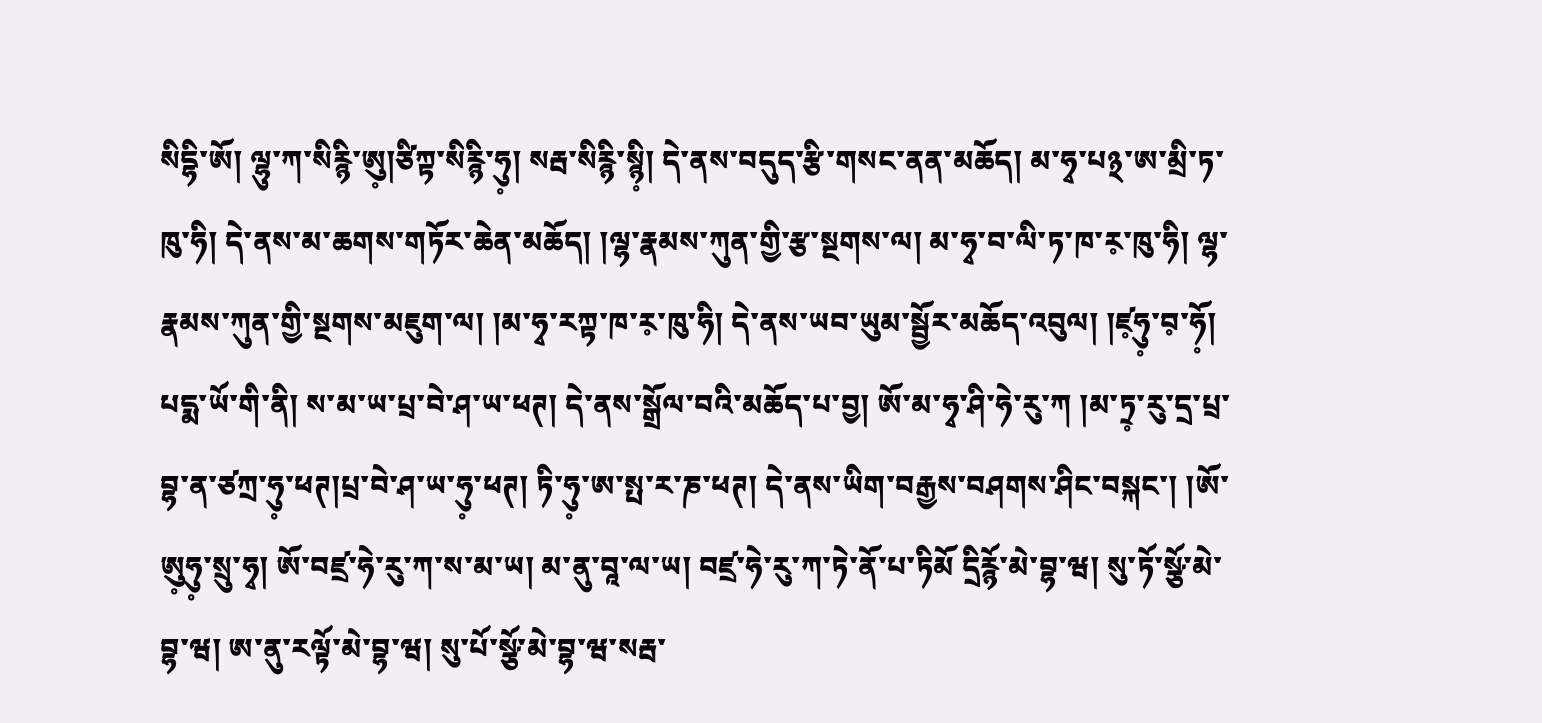སིདྷི་ཨོ། ལྷུ་ཀ་སིརྙི་ཨུ༷།ཙིཀྟ་སིརྙི་ཧུ༷། སརྦ་སིརྙི་སྙི༷། དེ་ནས་བདུད་རྩི་གསང་ནན་མཆོད། མ་ཧྭ་པ྅་ཨ་མྲི་ཏ་ཁུ་ཧི། དེ་ནས་མ་ཆགས་གཏོར་ཆེན་མཆོད། །ལྷ་རྣམས་ཀུན་གྱི་རྩ་སྔགས་ལ། མ་ཧྭ་བ་ལི་ཏ་ཁ་ར༷་ཁུ་ཧི། ལྷ་རྣམས་ཀུན་གྱི་སྔགས་མཇུག་ལ། །མ་ཧྭ་རཀྟ་ཁ་ར༷་ཁུ་ཧི། དེ་ནས་ཡབ་ཡུམ་སྦྱོར་མཆོད་འབུལ། །ཛ༷ཧུ༷་བ༷་ཧོ༷། པདྨ་ཡོ་གི་ནི། ས་མ་ཡ་པྲ་བེ་ཤ་ཡ་ཕཊ། དེ་ནས་སྒྲོལ་བའི་མཆོད་པ་བྱ། ཨོ་མ་ཧྭ་ཤི་ཧེ་རུ་ཀ །མ་ཏྲ༷་རུ་དྲ་པྲ་བྷ་ན་ཙཀྲ་ཧུ༷་ཕཊ།པྲ་བེ་ཤ་ཡ་ཧུ༷་ཕཊ། ཏི་ཧུ༷་ཨ་སྤ་ར་ཎ་ཕཊ། དེ་ནས་ཡིག་བརྒྱས་བཤགས་ཤིང་བསྐང་། །ཨོ་ཨུ༷ཧུ༷་སྲུ་ཧྭ། ཨོ་བཛྲ་ཧེ་རུ་ཀ་ས་མ་ཡ། མ་ནུ་བཱ་ལ་ཡ། བཛྲ་ཧེ་རུ་ཀ་ཏེ་ནོ་པ་ཏིམོ དྲིརྙོ་མེ་བྷ་ཝ། སུ་ཏོ་སྩོ་མེ་བྷ་ཝ། ཨ་ནུ་རལྟོ་མེ་བྷ་ཝ། སུ་པོ་སྩོ་མེ་བྷ་ཝ་སརྦ་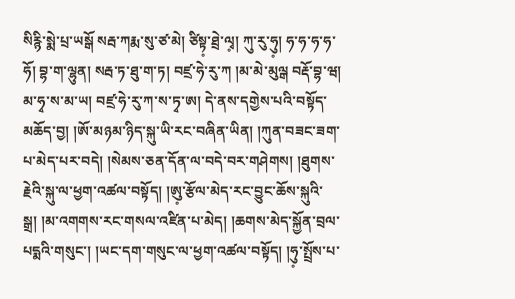སིརྙི་སྨེ་པྲ་ཡསྒོ སརྦ་ཀརྨ་སུ་ཙ་མེ། ཙིསྟ༷་ཐྲེ་ལྭ༷། ཀུ་རུ་ཧུ༷། ཧ་ཧ་ཧ་ཧ་ཧོ། བྷ་ག་ལྷུན། སརྦ་ཏ་ཐུ་ག་ཏ། བཛྲ་ཧེ་རུ་ཀ །མ་མེ་མུལྒ བརྡོ་བྷ་ཝ། མ་ཧྭ་ས་མ་ཡ། བཛྲ་ཧེ་རུ་ཀ་ས་ཏྭ་ཨ། དེ་ནས་དགྱེས་པའི་བསྟོད་མཆོད་བྱ། །ཨོ་མཉམ་ཉིད་སྐུ་ཡི་རང་བཞིན་ཡིན། །ཀུན་བཟང་ཟག་པ་མེད་པར་བདེ། །སེམས་ཅན་དོན་ལ་བདེ་བར་གཤེགས། །ཐུགས་རྗེའི་སྐུ་ལ་ཕྱག་འཚལ་བསྟོད། །ཨུ༷་རྩོལ་མེད་རང་བྱུང་ཆོས་སྐུའི་སྒྲ། །མ་འགགས་རང་གསལ་འཛིན་པ་མེད། །ཆགས་མེད་སྐྱོན་བྲལ་པདྨའི་གསུང་། །ཡང་དག་གསུང་ལ་ཕྱག་འཚལ་བསྟོད། །ཧུ༷་སྤྲོས་པ་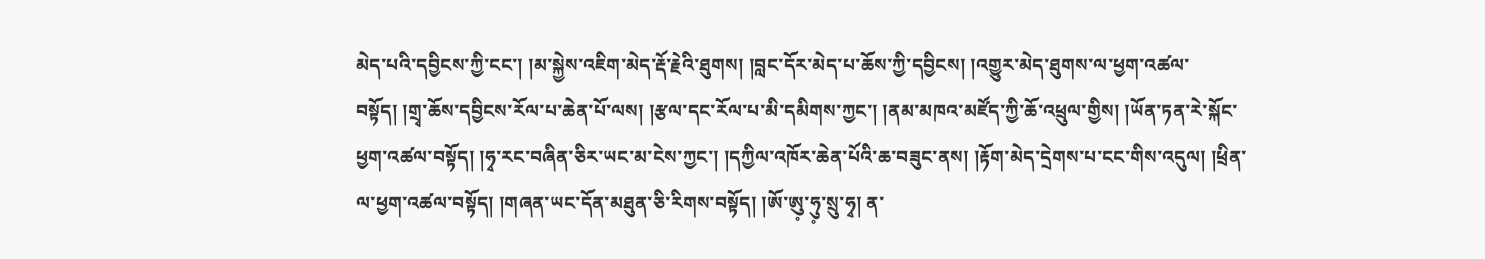མེད་པའི་དབྱིངས་ཀྱི་ངང་། །མ་སྐྱེས་འཇིག་མེད་རྡོ་རྗེའི་ཐུགས། །བླང་དོར་མེད་པ་ཆོས་ཀྱི་དབྱིངས། །འགྱུར་མེད་ཐུགས་ལ་ཕྱག་འཚལ་བསྟོད། །གྲྭ་ཆོས་དབྱིངས་རོལ་པ་ཆེན་པོ་ལས། །རྩལ་དང་རོལ་པ་མི་དམིགས་ཀྱང་། །ནམ་མཁའ་མཛོད་ཀྱི་ཆོ་འཕྲུལ་གྱིས། །ཡོན་ཏན་རེ་སྐོང་ཕྱག་འཚལ་བསྟོད། །ཧྭ་རང་བཞིན་ཅིར་ཡང་མ་ངེས་ཀྱང་། །དཀྱིལ་འཁོར་ཆེན་པོའི་ཆ་བཟུང་ནས། །རྟོག་མེད་དྲེགས་པ་ངང་གིས་འདུལ། །ཕྲིན་ལ་ཕྱག་འཚལ་བསྟོད། །གཞན་ཡང་དོན་མཐུན་ཅི་རིགས་བསྟོད། །ཨོ་ཨུ༷་ཧུ༷་སྲུ་ཧྭ། ན་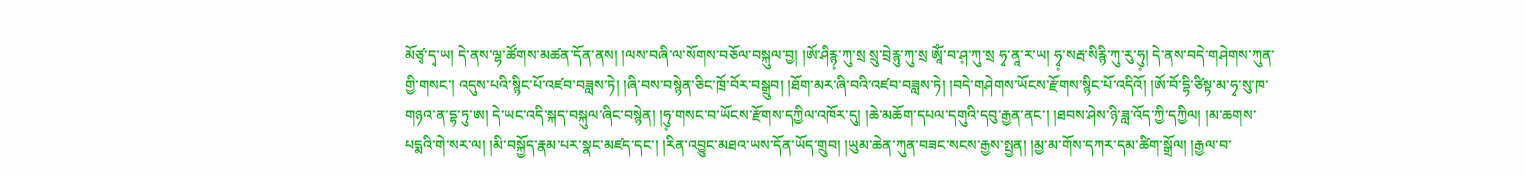མོཙྭ་དྭ་ཡ། དེ་ནས་ལྷ་ཚོགས་མཚན་དོན་ནས། །ལས་བཞི་ལ་སོགས་བཅོལ་བསྐུལ་བྱ། །ཨོ་ཤིརྙ༷་ཀུ་སྲ སྲུ་བྲེརྙུ་ཀུ་སྲ ཨཱོཾ་བ་ཤ༷་ཀུ་སྲ ཧྭ་ནཱ་ར་ཡ། ཧྭ༷་སརྦ་སིརྙི་ཀུ་རུ་ཧུ༷། དེ་ནས་བདེ་གཤེགས་ཀུན་གྱི་གསང་། འདུས་པའི་སྙིང་པོ་འཛབ་བཟླས་ཏེ། །ཞི་བས་བསྙེན་ཅིང་ཁྲོ་བོར་བསྒྲུབ། །ཐོག་མར་ཞི་བའི་འཛབ་བཟླས་ཏེ། །བདེ་གཤེགས་ཡོངས་རྫོགས་སྙིང་པོ་འདིའོ། །ཨོ་བོ་དྷི་ཙིསྟ་མ་ཧྭ་སུ་ཁ་གཉའ་ན་དྷ་ཏུ་ཨ། དེ་ཡང་འདི་སྐད་བསྐུལ་ཞིང་བསྙེན། །ཧུ༷་གསང་བ་ཡོངས་རྫོགས་དཀྱིལ་འཁོར་དུ། །ཆེ་མཆོག་དཔལ་དགུའི་དབུ་རྒྱན་ནང་། །ཐབས་ཤེས་ཉི་ཟླ་འོད་ཀྱི་དཀྱིལ། །མ་ཆགས་པདྨའི་གེ་སར་ལ། །མི་བསྐྱོད་རྣམ་པར་སྣང་མཛད་དང་། །རིན་འབྱུང་མཐའ་ཡས་དོན་ཡོད་གྲུབ། །ཡུམ་ཆེན་ཀུན་བཟང་སངས་རྒྱས་སྤྱན། །མྱ་མ་གོས་དཀར་དམ་ཚིག་སྒྲོལ། །རྒྱལ་བ་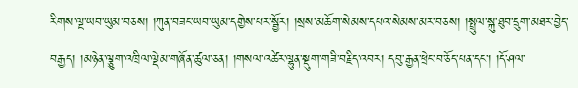རིགས་ལྔ་ཡབ་ཡུམ་བཅས། །ཀུན་བཟང་ཡབ་ཡུམ་དགྱེས་པར་སྦྱོར། །སྲས་མཆོག་སེམས་དཔའ་སེམས་མར་བཅས། །སྤྲུལ་སྐུ་ཐུབ་དྲུག་མཐར་བྱེད་བརྒྱད། །མཉེན་ལྕུག་འཁྲིལ་ལྡེམ་གཞོན་ཚུལ་ཅན། །གསལ་འཚེར་ལྷུན་སྡུག་གཟི་བརྗིད་འབར། དབུ་རྒྱན་ཕྲེང་བ་ཅོད་པན་དང་། །དོ་ཤལ་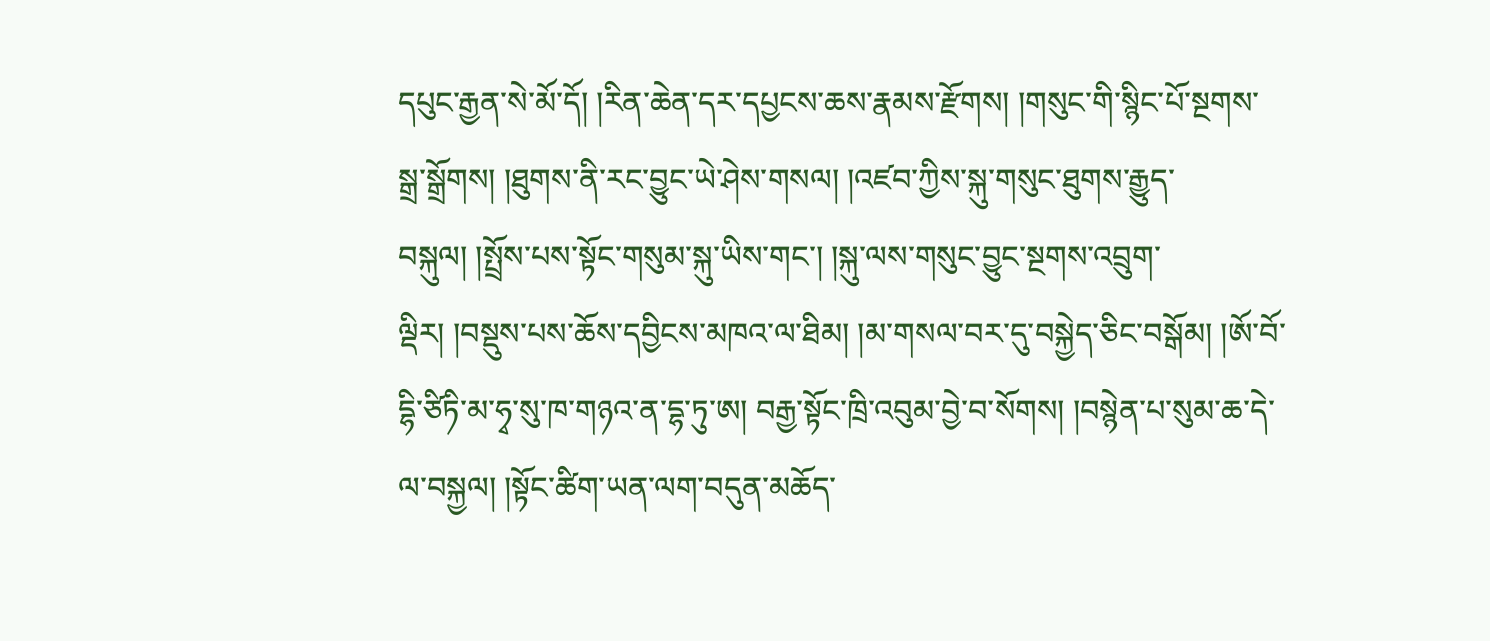དཔུང་རྒྱན་སེ་མོ་དོ། །རིན་ཆེན་དར་དཔྱངས་ཆས་རྣམས་རྫོགས། །གསུང་གི་སྙིང་པོ་སྔགས་སྒྲ་སྒྲོགས། །ཐུགས་ནི་རང་བྱུང་ཡེ་ཤེས་གསལ། །འཛབ་ཀྱིས་སྐུ་གསུང་ཐུགས་རྒྱུད་བསྐུལ། །སྤྲོས་པས་སྟོང་གསུམ་སྐུ་ཡིས་གང་། །སྐུ་ལས་གསུང་བྱུང་སྔགས་འབྲུག་ལྡིར། །བསྡུས་པས་ཆོས་དབྱིངས་མཁའ་ལ་ཐིམ། །མ་གསལ་བར་དུ་བསྐྱེད་ཅིང་བསྒོམ། །ཨོ་བོ་དྷི་ཙིཏི་མ་ཧྭ་སུ་ཁ་གཉའ་ན་དྷ་ཏུ་ཨ། བརྒྱ་སྟོང་ཁྲི་འབུམ་བྱེ་བ་སོགས། །བསྙེན་པ་སུམ་ཆ་དེ་ལ་བསྐྱལ། །སྟོང་ཚིག་ཡན་ལག་བདུན་མཆོད་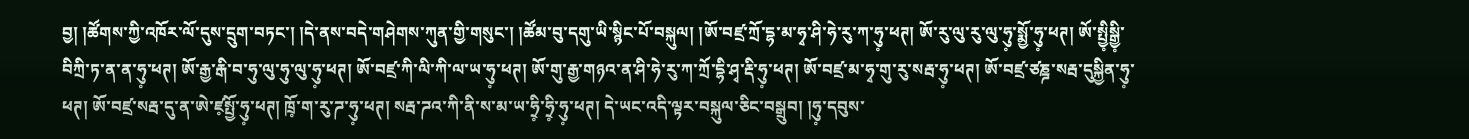བྱ། །ཚོགས་ཀྱི་འཁོར་ལོ་དུས་དྲུག་བཏང་། །དེ་ནས་བདེ་གཤེགས་ཀུན་གྱི་གསུང་། །ཚོམ་བུ་དགུ་ཡི་སྙིང་པོ་བསྐུལ། །ཨོ་བཛྲ་ཀྲོ་དྷ་མ་ཧྭ་ཤི་ཧེ་རུ་ཀ་ཧུ༷་ཕཊ། ཨོ་རུ་ལུ་རུ་ལུ་ཧུ༷་སྨྱོ་ཧུ༷་ཕཊ། ཨོ་སྤྱི༷སྒྱི༷་བིཀྲི་ཏ་ན་ན་ཧུ༷་ཕཊ། ཨོ་རྒྱ་རྒི་བ་ཧུ་ལུ་ཧུ་ལུ་ཧུ༷་ཕཊ། ཨོ་བཛྲ་ཀི་ལི་ཀི་ལ་ཡ་ཧུ༷་ཕཊ། ཨོ་གུ་རྒྱ་གཉའ་ན་ཤི་ཧེ་རུ་ཀ་ཀྲོ་དྷི་ཤྭ་རྡི་ཧུ༷་ཕཊ། ཨོ་བཛྲ་མ་ཧྭ་གུ་རུ་སརྦ་ཧུ༷་ཕཊ། ཨོ་བཛྲ་ཙཎྜ་སརྦ་དུསྐྱིན་ཧུ༷་ཕཊ། ཨོ་བཛྲ་སརྦ་དུ་ན་ཨེ་ཛ༷སྤྱོ་ཧུ༷་ཕཊ། ཁྲོ༷་ག་རུ་ཌ་ཧུ༷་ཕཊ། སརྦ་ཌའ་ཀི་ནི་ས་མ་ཡ་ཧྲི༷་ཧྲི༷་ཧུ༷་ཕཊ། དེ་ཡང་འདི་ལྟར་བསྐུལ་ཅིང་བསྒྲུབ། །ཧུ༷་དབུས་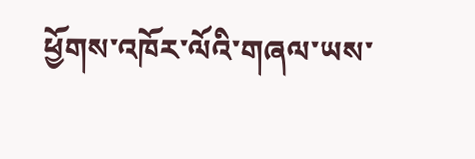ཕྱོགས་འཁོར་ལོའི་གཞལ་ཡས་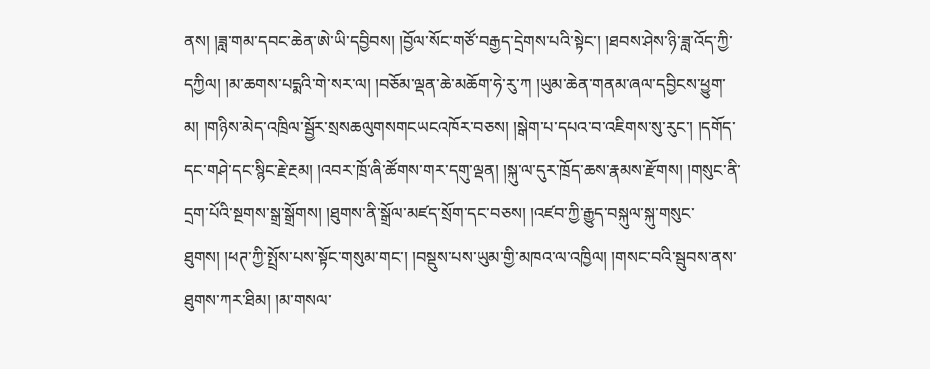ནས། །ཟླ་གམ་དབང་ཆེན་ཨེ་ཡི་དབྱིབས། །བྱོལ་སོང་གཙོ་བརྒྱད་དྲེགས་པའི་སྟེང་། །ཐབས་ཤེས་ཉི་ཟླ་འོད་ཀྱི་དཀྱིལ། །མ་ཆགས་པདྨའི་གེ་སར་ལ། །བཅོམ་ལྡན་ཆེ་མཆོག་ཧེ་རུ་ཀ །ཡུམ་ཆེན་གནམ་ཞལ་དབྱིངས་ཕྱུག་མ། །གཉིས་མེད་འཁྲིལ་སྦྱོར་སྲསཆལུགསགངཡངའཁོར་བཅས། །སྒེག་པ་དཔའ་བ་འཇིགས་སུ་རུང་། །དགོད་དང་གཤེ་དང་སྙིང་རྗེ་རྔམ། །འབར་ཁྲོ་ཞི་ཚོགས་གར་དགུ་ལྡན། །སྐུ་ལ་དུར་ཁྲོད་ཆས་རྣམས་རྫོགས། །གསུང་ནི་དྲག་པོའི་སྔགས་སྒྲ་སྒྲོགས། །ཐུགས་ནི་སྒྲོལ་མཛད་སྲོག་དང་བཅས། །འཛབ་ཀྱི་རྒྱུད་བསྐུལ་སྐུ་གསུང་ཐུགས། །ཕཊ་ཀྱི་སྤྲོས་པས་སྟོང་གསུམ་གང་། །བསྡུས་པས་ཡུམ་གྱི་མཁའ་ལ་འཁྱིལ། །གསང་བའི་སྦུབས་ནས་ཐུགས་ཀར་ཐིམ། །མ་གསལ་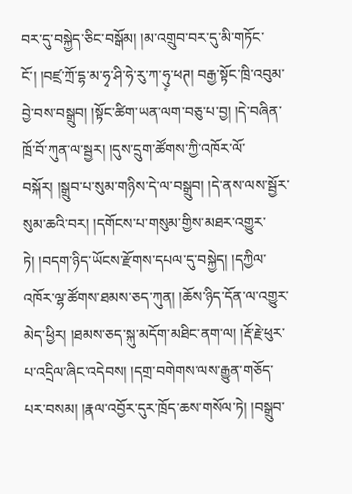བར་དུ་བསྐྱེད་ཅིང་བསྒོམ། །མ་འགྲུབ་བར་དུ་མི་གཏོང་ངོ་། །བཛྲ་ཀྲོ་དྷ་མ་ཧྭ་ཤི་ཧེ་རུ་ཀ་ཧུ༷་ཕཊ། བརྒྱ་སྟོང་ཁྲི་འབུམ་བྱེ་བས་བསྒྲུབ། །སྟོང་ཚིག་ཡན་ལག་བཅུ་པ་བྱ། །དེ་བཞིན་ཁྲོ་བོ་ཀུན་ལ་སྦྱར། །དུས་དྲུག་ཚོགས་ཀྱི་འཁོར་ལོ་བསྐོར། །སྒྲུབ་པ་སུམ་གཉིས་དེ་ལ་བསྒྲུབ། །དེ་ནས་ལས་སྦྱོར་སུམ་ཆའི་བར། །དགོངས་པ་གསུམ་གྱིས་མཐར་འགྱུར་ཏེ། །བདག་ཉིད་ཡོངས་རྫོགས་དཔལ་དུ་བསྐྱེད། །དཀྱིལ་འཁོར་ལྷ་ཚོགས་ཐམས་ཅད་ཀུན། །ཆོས་ཉིད་དོན་ལ་འགྱུར་མེད་ཕྱིར། །ཐམས་ཅད་སྐུ་མདོག་མཐིང་ནག་ལ། །རྡོ་རྗེ་ཕུར་པ་འདྲིལ་ཞིང་འདེབས། །དགྲ་བགེགས་ལས་རྒྱུན་གཅོད་པར་བསམ། །རྣལ་འབྱོར་དུར་ཁྲོད་ཆས་གསོལ་ཏེ། །བསྒྲུབ་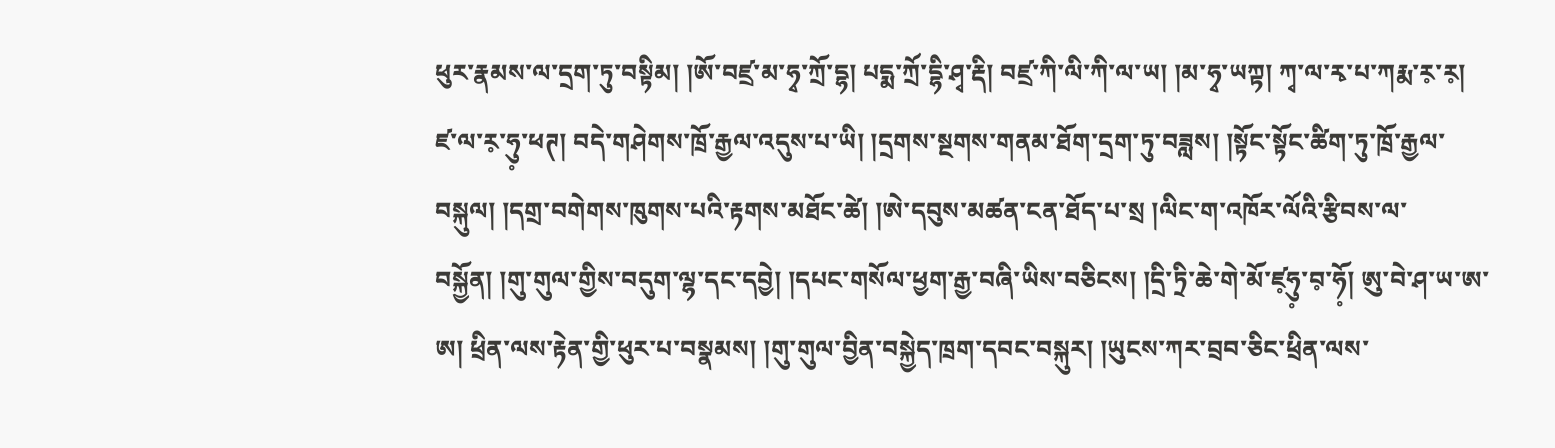ཕུར་རྣམས་ལ་དྲག་ཏུ་བསྟིམ། །ཨོ་བཛྲ་མ་ཧྭ་ཀྲོ་དྷ། པདྨ་ཀྲོ་དྷི་ཤྭ་རྡི། བཛྲ་ཀི་ལི་ཀི་ལ་ཡ། །མ་ཧྭ་ཡཀྟ། ཀྭ་ལ་རྭ་པ་ཀརྨ་ར༷་ར༷། ཛ་ལ་ར༷་ཧུ༷་ཕཊ། བདེ་གཤེགས་ཁྲོ་རྒྱལ་འདུས་པ་ཡི། །དྲགས་སྔགས་གནམ་ཐོག་དྲག་ཏུ་བཟླས། །སྟོང་སྟོང་ཚིག་ཏུ་ཁྲོ་རྒྱལ་བསྐུལ། །དགྲ་བགེགས་ཁུགས་པའི་རྟགས་མཐོང་ཚེ། །ཨེ་དབུས་མཚན་ངན་ཐོད་པ་སྲ །ལིང་ག་འཁོར་ལོའི་རྩིབས་ལ་བསྐྱོན། །གུ་གུལ་གྱིས་བདུག་ལྷ་དང་དབྱེ། །དཔང་གསོལ་ཕྱག་རྒྱ་བཞི་ཡིས་བཅིངས། །དྲི་ཏྲི་ཆེ་གེ་མོ་ཛ༷ཧུ༷་བ༷་ཧོ༷། ཨུ་བེ་ཤ་ཡ་ཨ་ཨ། ཕྲིན་ལས་རྟེན་གྱི་ཕུར་པ་བསྣམས། །གུ་གུལ་བྱིན་བསྐྱེད་ཁྲག་དབང་བསྐུར། །ཡུངས་ཀར་བྲབ་ཅིང་ཕྲིན་ལས་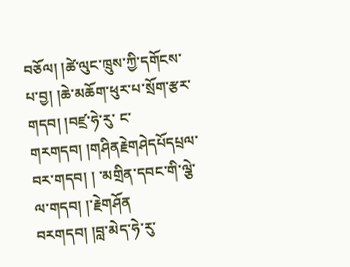བཅོལ། །ཚེ་ལུང་ཁྲུས་ཀྱི་དགོངས་པ་བྱ། །ཆེ་མཆོག་ཕུར་པ་སྲོག་རྩར་གདབ། །བཛྲ་ཧེ་རུ་ ང་གརགདབ། །གཤིནརྗེགཤེདཔོདཔྲལ་བར་གདབ། ། ་མགྲིན་དབང་གི་ལྕེ་ལ་གདབ། །་རྗེགཤོན བརགདབ། །བླ་མེད་ཧེ་རུ་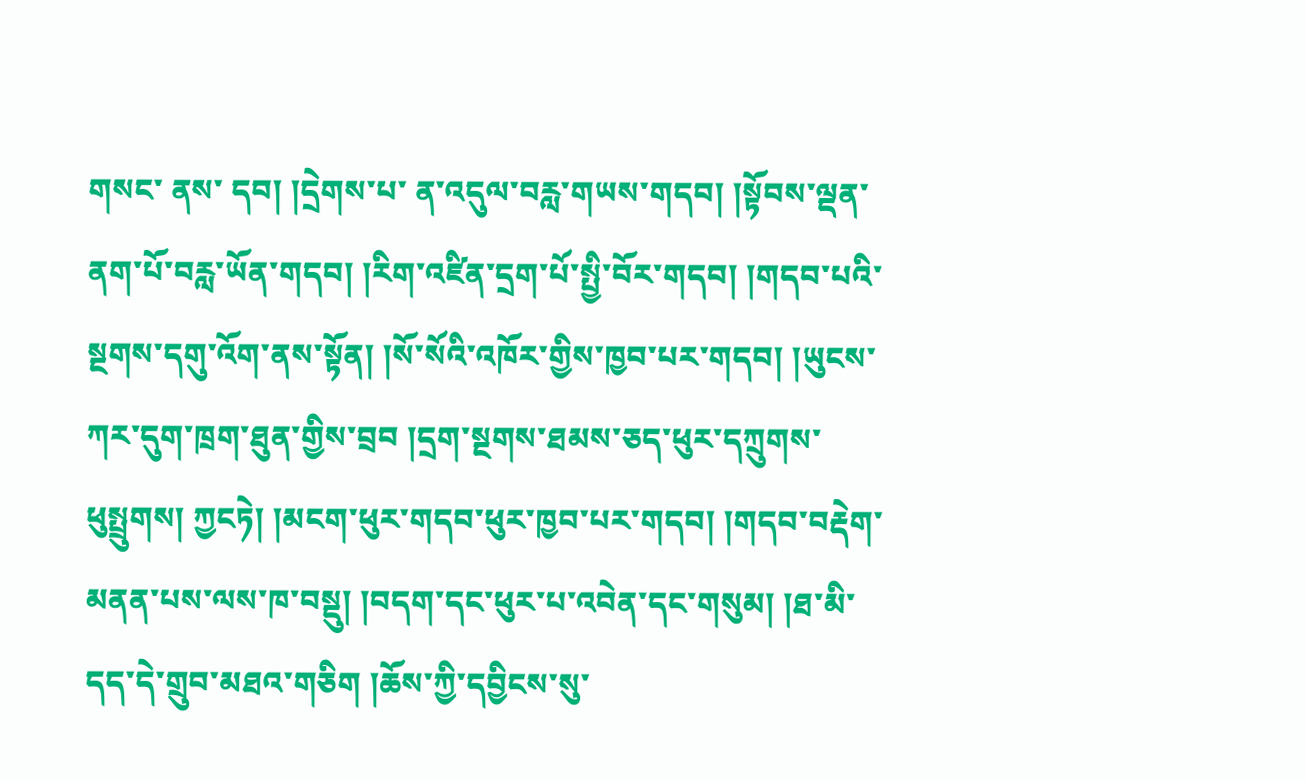གསང་ ནས་ དབ། །དྲེགས་པ་ ན་འདུལ་བརླ་གཡས་གདབ། །སྟོབས་ལྡན་ནག་པོ་བརླ་ཡོན་གདབ། །རིག་འཛིན་དྲག་པོ་སྤྱི་བོར་གདབ། །གདབ་པའི་སྔགས་དགུ་འོག་ནས་སྟོན། །སོ་སོའི་འཁོར་གྱིས་ཁྱབ་པར་གདབ། །ཡུངས་ཀར་དུག་ཁྲག་ཐུན་གྱིས་བྲབ །དྲག་སྔགས་ཐམས་ཅད་ཕུར་དཀྲུགས་ཕུསྤྲུགས། ཀྱངཏེ། །མངག་ཕུར་གདབ་ཕུར་ཁྱབ་པར་གདབ། །གདབ་བརྡེག་མནན་པས་ལས་ཁ་བསྡུ། །བདག་དང་ཕུར་པ་འབེན་དང་གསུམ། །ཐ་མི་དད་དེ་གྲུབ་མཐའ་གཅིག །ཆོས་ཀྱི་དབྱིངས་སུ་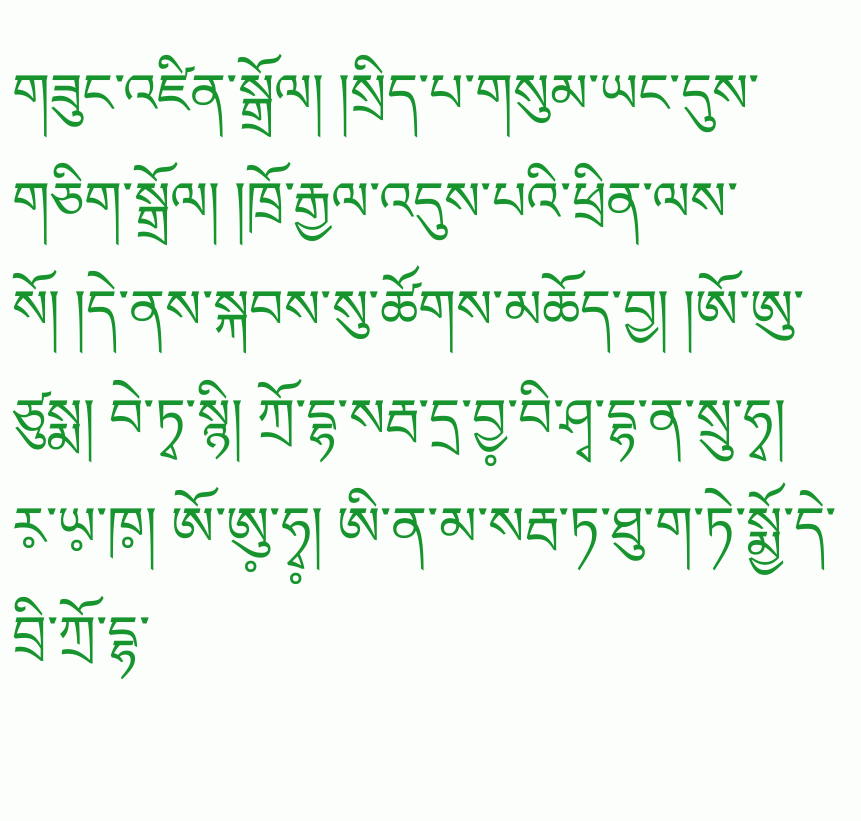གཟུང་འཛིན་སྒྲོལ། །སྲིད་པ་གསུམ་ཡང་དུས་གཅིག་སྒྲོལ། །ཁྲོ་རྒྱལ་འདུས་པའི་ཕྲིན་ལས་སོ། །དེ་ནས་སྐབས་སུ་ཚོགས་མཆོད་བྱ། །ཨོ་ཨུ་ཙུསྨ། བེ་ཏྭ་སྙི། ཀྲོ་དྷ་སརྦ་དྲ་བྱ༷་བི་ཤྭ་དྷ་ན་སྲུ་ཧྭ། ར༷་ཡ༷་ཁ༷། ཨོ་ཨུ༷་ཧྭ༷། ཨི་ན་མ་སརྦ་ཏ་ཐུ་ག་ཏེ་སྨྱོ་དེ་བྲི་ཀྲོ་དྷ་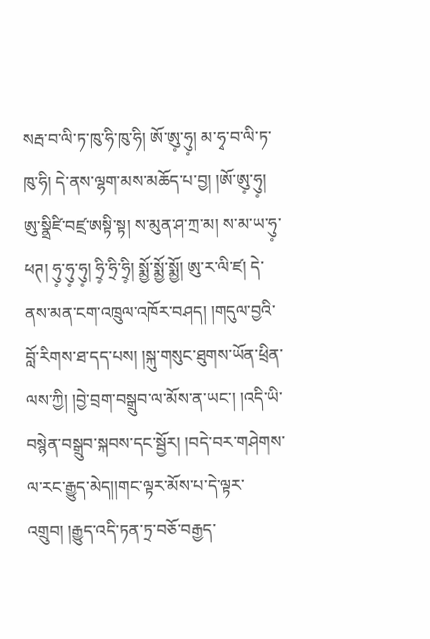སརྦ་བ་ལི་ཏ་ཁུ་ཧི་ཁུ་ཧི། ཨོ་ཨུ༷་ཧུ༷། མ་ཧྭ་བ་ལི་ཏ་ཁུ་ཧི། དེ་ནས་ལྷག་མས་མཆོད་པ་བྱ། །ཨོ་ཨུ༷་ཧུ༷། ཨུ་སྣྲིཛི་བཛྲ་ཨསྟི་སྟ། ས་མུན་ཤ་ཀྲ་མ། ས་མ་ཡ་ཧུ༷་ཕཊ། ཧུ༷་ཧུ༷་ཧུ༷། ཧྲི༷་ཧྲི་ཧྲི༷། སྨྱོ་སྨྱོ་སྨྱོ། ཨུ་ར་ལི་ཛ། དེ་ནས་མན་ངག་འཁྲུལ་འཁོར་བཤད། །གདུལ་བྱའི་བློ་རིགས་ཐ་དད་པས། །སྐུ་གསུང་ཐུགས་ཡོན་ཕྲིན་ལས་ཀྱི། །བྱེ་བྲག་བསྒྲུབ་ལ་མོས་ན་ཡང་། །འདི་ཡི་བསྙེན་བསྒྲུབ་སྐབས་དང་སྦྱོར། །བདེ་བར་གཤེགས་ལ་རང་རྒྱུད་མེད།།གང་ལྟར་མོས་པ་དེ་ལྟར་འགྲུབ། །རྒྱུད་འདི་ཏན་ཏྲ་བཅོ་བརྒྱད་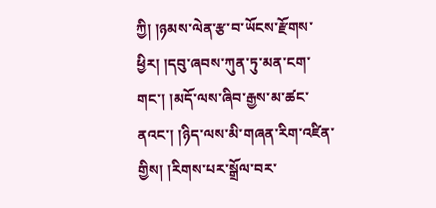ཀྱི། །ཉམས་ལེན་རྩ་བ་ཡོངས་རྫོགས་ཕྱིར། །དབུ་ཞབས་ཀུན་ཏུ་མན་ངག་གང་། །མདོ་ལས་ཞིབ་རྒྱས་མ་ཚང་ནའང་། །ཉིད་ལས་མི་གཞན་རིག་འཛིན་གྱིས། །རིགས་པར་སྒྲོལ་བར་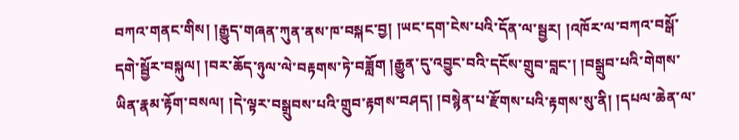བཀའ་གནང་གིས། །རྒྱུད་གཞན་ཀུན་ནས་ཁ་བསྐང་བྱ། །ཡང་དག་ངེས་པའི་དོན་ལ་སྦྱར། །འཁོར་ལ་བཀའ་བསྒོ་དགེ་སྦྱོར་བསྐུལ། །བར་ཆོད་ཉུལ་ལེ་བརྟགས་ཏེ་བཟློག །རྒྱུན་དུ་འབྱུང་བའི་དངོས་གྲུབ་བླང་། །བསྒྲུབ་པའི་གེགས་ཡིན་རྣམ་རྟོག་བསལ། །དེ་ལྟར་བསྒྲུབས་པའི་གྲུབ་རྟགས་བཤད། །བསྙེན་པ་རྫོགས་པའི་རྟགས་སུ་ནི། །དཔལ་ཆེན་ལ་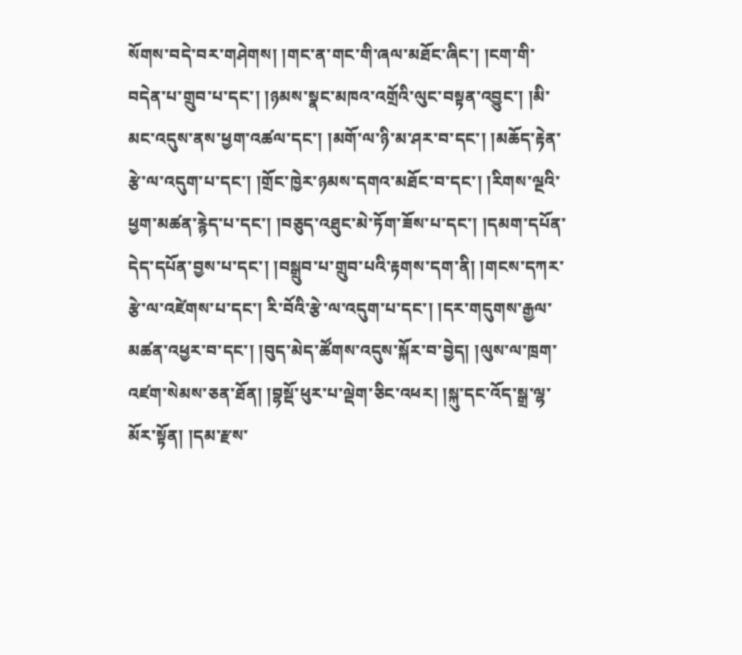སོགས་བདེ་བར་གཤེགས། །གང་ན་གང་གི་ཞལ་མཐོང་ཞིང་། །ངག་གི་བདེན་པ་གྲུབ་པ་དང་། །ཉམས་སྣང་མཁའ་འགྲོའི་ལུང་བསྟན་འབྱུང་། །མི་མང་འདུས་ནས་ཕྱག་འཚལ་དང་། །མགོ་ལ་ཉི་མ་ཤར་བ་དང་། །མཆོད་རྟེན་རྩེ་ལ་འདུག་པ་དང་། །གྲོང་ཁྱེར་ཉམས་དགའ་མཐོང་བ་དང་། །རིགས་ལྔའི་ཕྱག་མཚན་རྙེད་པ་དང་། །བཅུད་འཐུང་མེ་ཏོག་ཟོས་པ་དང་། །དམག་དཔོན་དེད་དཔོན་བྱས་པ་དང་། །བསྒྲུབ་པ་གྲུབ་པའི་རྟགས་དག་ནི། །གངས་དཀར་རྩེ་ལ་འཛེགས་པ་དང་། རི་བོའི་རྩེ་ལ་འདུག་པ་དང་། །དར་གདུགས་རྒྱལ་མཚན་འཕྱར་བ་དང་། །བུད་མེད་ཚོགས་འདུས་སྐོར་བ་བྱེད། །ལུས་ལ་ཁྲག་འཛག་སེམས་ཅན་ཐོན། །བྷསྡོ་ཕུར་པ་ལྡེག་ཅིང་འཕར། །སྐུ་དང་འོད་སྒྲ་ལྷ་མོར་སྟོན། །དམ་རྫས་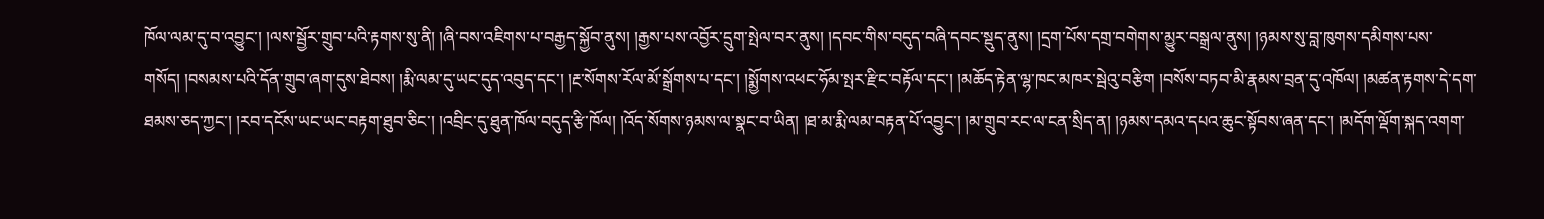ཁོལ་ལམ་དུ་བ་འབྱུང་། །ལས་སྦྱོར་གྲུབ་པའི་རྟགས་སུ་ནི། །ཞི་བས་འཇིགས་པ་བརྒྱད་སྐྱོབ་ནུས། །རྒྱས་པས་འབྱོར་དྲུག་སྤེལ་བར་ནུས། །དབང་གིས་བདུད་བཞི་དབང་སྡུད་ནུས། །དྲག་པོས་དགྲ་བགེགས་མྱུར་བསྒྲལ་ནུས། །ཉམས་སུ་བླ་ཁུགས་དམིགས་པས་གསོད། །བསམས་པའི་དོན་གྲུབ་ཞག་དུས་ཐེབས། །རྨི་ལམ་དུ་ཡང་དུད་འབུད་དང་། །རྔ་སོགས་རོལ་མོ་སྒྲོགས་པ་དང་། །སྨྱོགས་འཕང་ཧོམ་སྤར་རྫིང་བརྟོལ་དང་། །མཆོད་རྟེན་ལྷ་ཁང་མཁར་སྦེའུ་བརྩིག །བསོས་བཏབ་མི་རྣམས་བྲན་དུ་འཁོལ། །མཚན་རྟགས་དེ་དག་ཐམས་ཅད་ཀྱང་། །རབ་དངོས་ཡང་ཡང་བརྟག་ཐུབ་ཅིང་། །འབྲིང་དུ་ཐུན་ཁོལ་བདུད་རྩི་ཁོལ། །འོད་སོགས་ཉམས་ལ་སྣང་བ་ཡིན། །ཐ་མ་རྨི་ལམ་བརྟན་པོ་འབྱུང་། །མ་གྲུབ་རང་ལ་ངན་སྲིད་ན། །ཉམས་དམའ་དཔའ་ཆུང་སྟོབས་ཞན་དང་། །མདོག་ལྡོག་སྐད་འགག་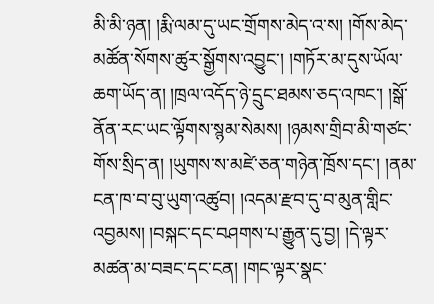མི་མི་ཉན། །རྨི་ལམ་དུ་ཡང་གྲོགས་མེད་འ་ས། །གོས་མེད་མཚོན་སོགས་ཚུར་སྒྱོགས་འབྱུང་། །གཏོར་མ་དུས་ཡོལ་ཆག་ཡོད་ན། །ཁྲལ་འདོད་ཉེ་དྲུང་ཐམས་ཅད་འཁང་། །སྒོ་ནོན་རང་ཡང་ལྟོགས་སྙམ་སེམས། །ཉམས་གྲིབ་མི་གཙང་གོས་སྲིད་ན། །ཡུགས་ས་མཛེ་ཅན་གཉེན་ཁྲོས་དང་། །ནམ་ངན་ཁ་བ་བུ་ཡུག་འཚུབ། །འདམ་རྫབ་དུ་བ་མུན་གླིང་འབྱམས། །བསྐང་དང་བཤགས་པ་རྒྱུན་དུ་བྱ། །དེ་ལྟར་མཚན་མ་བཟང་དང་ངན། །གང་ལྟར་སྣང་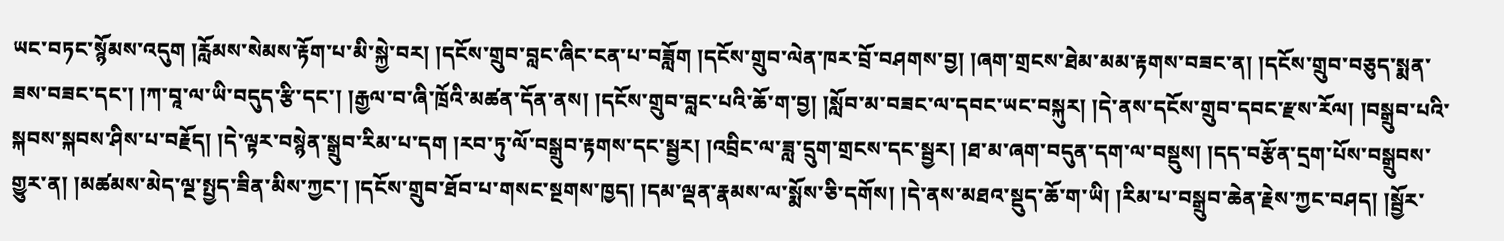ཡང་བཏང་སྙོམས་འདུག །རློམས་སེམས་རྟོག་པ་མི་སྐྱེ་བར། །དངོས་གྲུབ་བླང་ཞིང་ངན་པ་བཟློག །དངོས་གྲུབ་ལེན་ཁར་བྲོ་བཤགས་བྱ། །ཞག་གྲངས་ཐེམ་མམ་རྟགས་བཟང་ན། །དངོས་གྲུབ་བཅུད་སྨན་ཟས་བཟང་དང་། །ཀ་བཱ་ལ་ཡི་བདུད་རྩི་དང་། །རྒྱལ་བ་ཞི་ཁྲོའི་མཚན་དོན་ནས། །དངོས་གྲུབ་བླང་པའི་ཆོ་ག་བྱ། །སློབ་མ་བཟང་ལ་དབང་ཡང་བསྐུར། །དེ་ནས་དངོས་གྲུབ་དབང་རྫས་རོལ། །བསྒྲུབ་པའི་སྐབས་སྐབས་ཤིས་པ་བརྗོད། །དེ་ལྟར་བསྙེན་སྒྲུབ་རིམ་པ་དག །རབ་ཏུ་ལོ་བསྒྲུབ་རྟགས་དང་སྦྱར། །འབྲིང་ལ་ཟླ་དྲུག་གྲངས་དང་སྦྱར། །ཐ་མ་ཞག་བདུན་དག་ལ་བསྡུས། །དད་བརྩོན་དྲག་པོས་བསྒྲུབས་གྱུར་ན། །མཚམས་མེད་ལྔ་སྤྱད་ཟིན་མིས་ཀྱང་། །དངོས་གྲུབ་ཐོབ་པ་གསང་སྔགས་ཁྱད། །དམ་ལྡན་རྣམས་ལ་སྨོས་ཅི་དགོས། །དེ་ནས་མཐའ་སྡུད་ཆོ་ག་ཡི། །རིམ་པ་བསྒྲུབ་ཆེན་རྗེས་ཀྱང་བཤད། །སྦྱོར་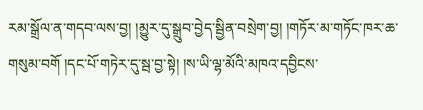རམ་སྒྲོལ་ན་གདབ་ལས་བྱ། །མྱུར་དུ་སྒྲུབ་བྱེད་སྦྱིན་བསྲེག་བྱ། །གཏོར་མ་གཏོང་ཁར་ཆ་གསུམ་བགོ །དང་པོ་གཏེར་དུ་སྦ་བྱ་སྟེ། །ས་ཡི་ལྷ་མོའི་མཁའ་དབྱིངས་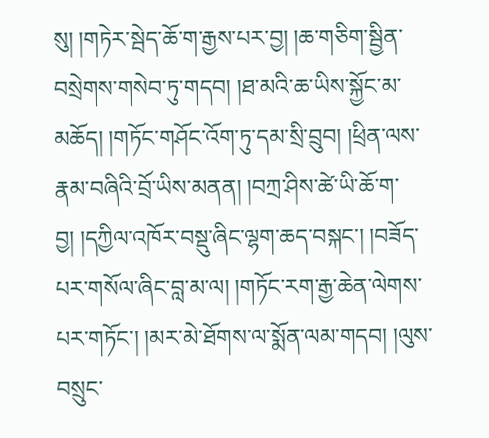སུ། །གཏེར་སྦེད་ཆོ་ག་རྒྱས་པར་བྱ། །ཆ་གཅིག་སྦྱིན་བསྲེགས་གསེབ་ཏུ་གདབ། །ཐ་མའི་ཆ་ཡིས་སྐྱོང་མ་མཆོད། །གཏོང་གཤོང་འོག་ཏུ་དམ་སྲི་བྲུབ། །ཕྲིན་ལས་རྣམ་བཞིའི་བྲོ་ཡིས་མནན། །བཀྲ་ཤིས་ཚེ་ཡི་ཆོ་ག་བྱ། །དཀྱིལ་འཁོར་བསྡུ་ཞིང་ལྷག་ཆད་བསྐང་། །བཟོད་པར་གསོལ་ཞིང་བླ་མ་ལ། །གཏོང་རག་རྒྱ་ཆེན་ལེགས་པར་གཏོང་། །མར་མེ་ཐོགས་ལ་སྨོན་ལམ་གདབ། །ལུས་བསྲུང་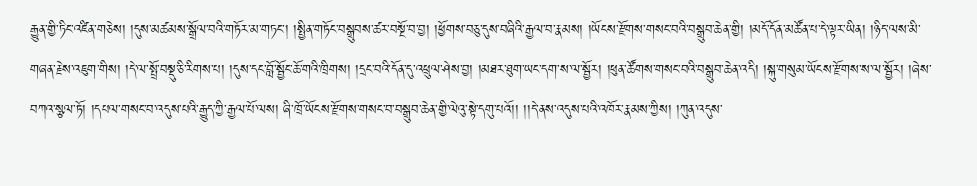རྒྱུན་གྱི་ཏིང་འཛིན་གཅེས། །དུས་མཚམས་སྒྲོལ་བའི་གཏོར་མ་གཏང་། །སྤྱིན་གཏོང་བསྒྲུབས་ཚར་བསྔོ་བ་བྱ། །ཕྱོགས་བཅུ་དུས་བཞིའི་རྒྱལ་བ་རྣམས། །ཡོངས་རྫོགས་གསང་བའི་བསྒྲུབ་ཆེན་གྱི། །མདོ་དོན་མཚོན་པ་དེ་ལྟར་ཡིན། །ཉིད་ལས་མི་གཞན་རྗེས་འཇུག་གིས། །དེ་ལ་སྤྲོ་བསྡུ་ཅི་རིགས་པ། །དུས་དང་བློ་སྦྱོང་ཆོ་གའི་ཁྲིགས། །དྲང་བའི་དོན་དུ་འཕྲུལ་ཤེས་བྱ། །མཐར་ཐུག་ཡང་དག་ས་ལ་སྦྱོར། །ཕུན་ཚོགས་གསང་བའི་བསྒྲུབ་ཆེན་འདི། །སྐུ་གསུམ་ཡོངས་རྫོགས་ས་ལ་སྦྱོར། །ཞེས་བཀའ་སྩལ་ཏོ། །དཔལ་གསང་བ་འདུས་པའི་རྒྱུད་ཀྱི་རྒྱལ་པོ་ལས། ཞི་ཁྲོ་ཡོངས་རྫོགས་གསང་བ་བསྒྲུབ་ཆེན་གྱི་ལེའུ་སྟེ་དགུ་པའོ།། །།དེ་ནས་འདུས་པའི་འཁོར་རྣམས་ཀྱིས། །ཀུན་འདུས་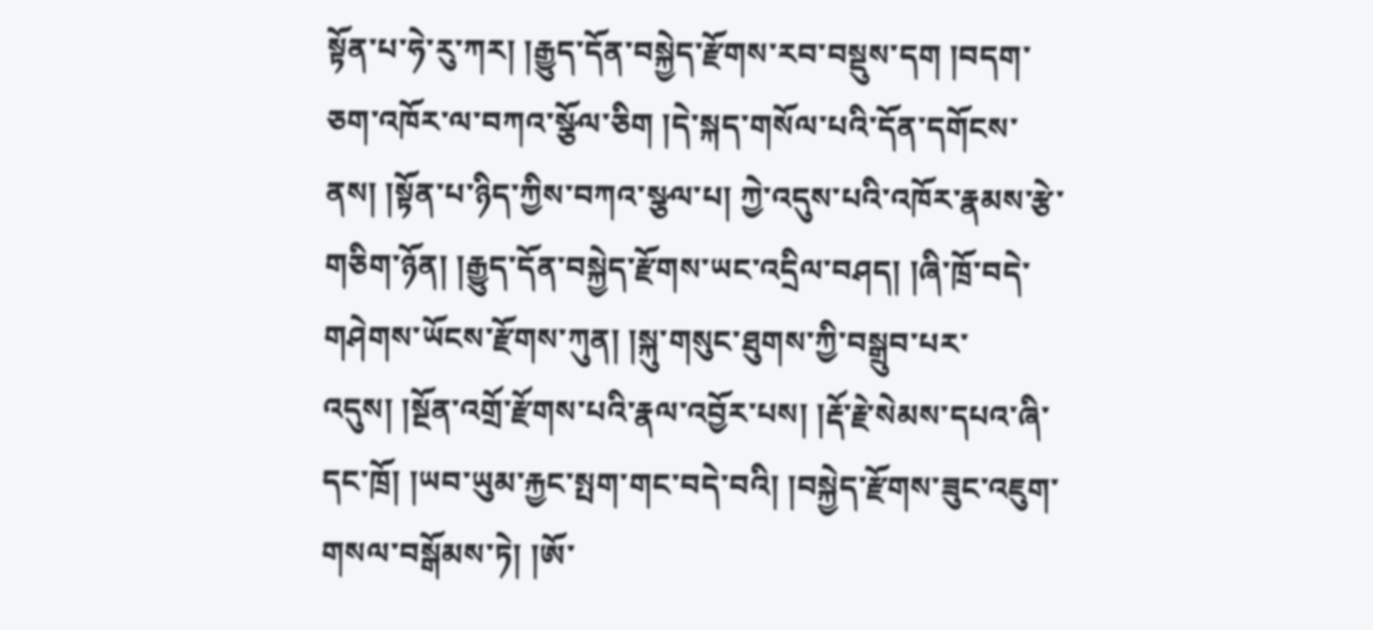སྟོན་པ་ཧེ་རུ་ཀར། །རྒྱུད་དོན་བསྐྱེད་རྫོགས་རབ་བསྡུས་དག །བདག་ཅག་འཁོར་ལ་བཀའ་སྩོལ་ཅིག །དེ་སྐད་གསོལ་པའི་དོན་དགོངས་ནས། །སྟོན་པ་ཉིད་ཀྱིས་བཀའ་སྩལ་པ། ཀྱེ་འདུས་པའི་འཁོར་རྣམས་རྩེ་གཅིག་ཉོན། །རྒྱུད་དོན་བསྐྱེད་རྫོགས་ཡང་འདྲིལ་བཤད། །ཞི་ཁྲོ་བདེ་གཤེགས་ཡོངས་རྫོགས་ཀུན། །སྐུ་གསུང་ཐུགས་ཀྱི་བསྒྲུབ་པར་འདུས། །སྔོན་འགྲོ་རྫོགས་པའི་རྣལ་འབྱོར་པས། །རྡོ་རྗེ་སེམས་དཔའ་ཞི་དང་ཁྲོ། །ཡབ་ཡུམ་རྐྱང་སྤག་གང་བདེ་བའི། །བསྐྱེད་རྫོགས་ཟུང་འཇུག་གསལ་བསྒོམས་ཏེ། །ཨོ་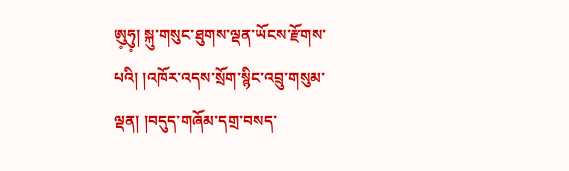ཨུ༷ཧུ༷། སྐུ་གསུང་ཐུགས་ལྡན་ཡོངས་རྫོགས་པའི། །འཁོར་འདས་སྲོག་སྙིང་འབྲུ་གསུམ་ལྡན། །བདུད་གཞོམ་དགྲ་བསད་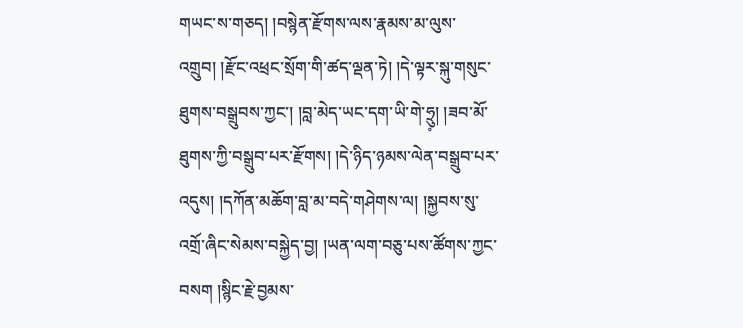གཡང་ས་གཅད། །བསྙེན་རྫོགས་ལས་རྣམས་མ་ལུས་འགྲུབ། །རྫོང་འཕྲང་སྲོག་གི་ཚད་ལྡན་ཏེ། །དེ་ལྟར་སྐུ་གསུང་ཐུགས་བསྒྲུབས་ཀྱང་། །བླ་མེད་ཡང་དག་ཡི་གེ་ཧྲུ༷། །ཟབ་མོ་ཐུགས་ཀྱི་བསྒྲུབ་པར་རྫོགས། །དེ་ཉིད་ཉམས་ལེན་བསྒྲུབ་པར་འདུས། །དཀོན་མཆོག་བླ་མ་བདེ་གཤེགས་ལ། །སྐྱབས་སུ་འགྲོ་ཞིང་སེམས་བསྐྱེད་བྱ། །ཡན་ལག་བཅུ་པས་ཚོགས་ཀྱང་བསག །སྙིང་རྗེ་བྱམས་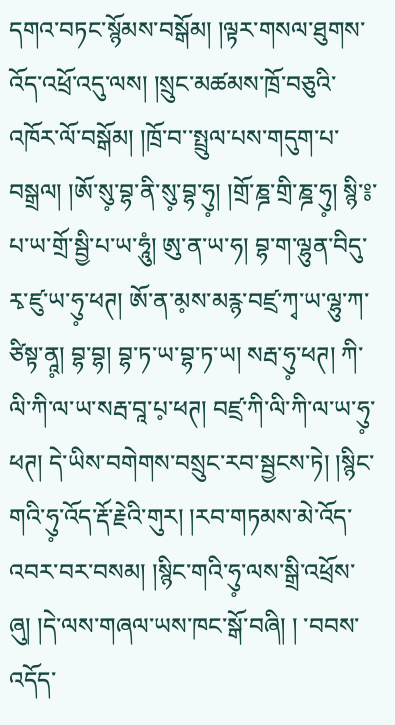དགའ་བཏང་སྙོམས་བསྒོམ། །ལྟར་གསལ་ཐུགས་འོད་འཕྲོ་འདུ་ལས། །སྲུང་མཚམས་ཁྲོ་བཅུའི་འཁོར་ལོ་བསྒོམ། །ཁྲོ་བ་་སྤྲུལ་པས་གདུག་པ་བསྒྲལ། །ཨོ་སུ༷་བྷ་ནི་སུ༷་བྷ་ཧུ༷། །གྲོ་ཎྜ་གྲི་ཎྜ་ཧུ༷། སྙི་༔་པ་ཡ་གྲོ་སྦྱི་པ་ཡ་ཧཱུཾ། ཨུ་ན་ཡ་ཧ། བྷ་ག་ལྷུན་བིདུ་རྭ་ཛུ་ཡ་ཧུ༷་ཕཊ། ཨོ་ན་མ༷ས་མརྙ་བཛྲ་ཀྭ་ཡ་ལྷུ་ཀ་ཙིསྟ་ནཱ༷། བྷ་བྷ། བྷ་ཏ་ཡ་བྷ་ཏ་ཡ། སརྦ་ཧུ༷་ཕཊ། ཀི་ལི་ཀི་ལ་ཡ་སརྦ་བཱ་པ༷་ཕཊ། བཛྲ་ཀི་ལི་ཀི་ལ་ཡ་ཧུ༷་ཕཊ། དེ་ཡིས་བགེགས་བསྲུང་རབ་སྦྱངས་ཏེ། །སྙིང་གའི་ཧུ༷་འོད་རྡོ་རྗེའི་གུར། །རབ་གཏམས་མེ་འོད་འབར་བར་བསམ། །སྙིང་གའི་ཧུ༷་ལས་སྒྲི་འཕྲོས་ཞུ། །དེ་ལས་གཞལ་ཡས་ཁང་སྒོ་བཞི། ། ་བབས་འདོད་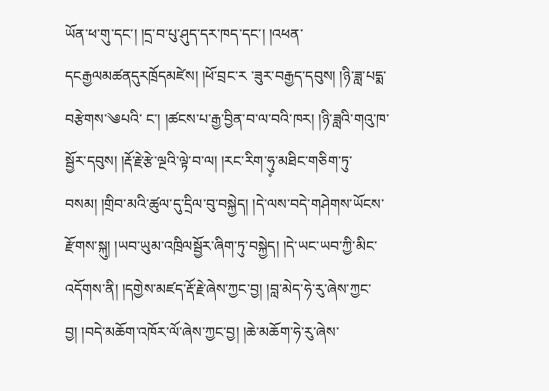ཡོན་ཕ་གུ་དང་། །དྲ་བ་པུ་ཤུད་དར་ཁད་དང་། །འཕན་དངརྒྱལམཚནདུརཁྲོདམཛེས། །ཕོ་བྲང་ར ་ཟུར་བརྒྱད་དབུས། །ཉི་ཟླ་པདྨ་བརྩེགས་༄པའི་ ང་། །ཚངས་པ་རྒྱ་བྱིན་བ་ལ་བའི་ཁར། །ཉི་ཟླའི་གའུ་ཁ་སྦྱོར་དབུས། །རྡོ་རྗེ་རྩེ་ལྔའི་ལྟེ་བ་ལ། །རང་རིག་ཧུ༷་མཐིང་གཅིག་ཏུ་བསམ། །གྲིབ་མའི་ཚུལ་དུ་དྲིལ་བུ་བསྐྱེད། །དེ་ལས་བདེ་གཤེགས་ཡོངས་རྫོགས་སྐུ། །ཡབ་ཡུམ་འཁྲིལསྦྱོར་ཞིག་ཏུ་བསྐྱེད། །དེ་ཡང་ཡབ་ཀྱི་མིང་འདོགས་ནི། །དགྱེས་མཛད་རྡོ་རྗེ་ཞེས་ཀྱང་བྱ། །བླ་མེད་ཧེ་རུ་ཞེས་ཀྱང་བྱ། །བདེ་མཆོག་འཁོར་ལོ་ཞེས་ཀྱང་བྱ། །ཆེ་མཆོག་ཧེ་རུ་ཞེས་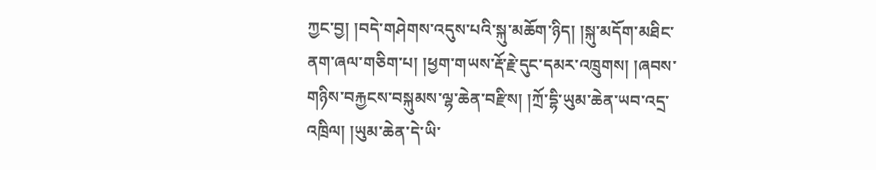ཀྱང་བྱ། །བདེ་གཤེགས་འདུས་པའི་སྐུ་མཆོག་ཉིད། །སྐུ་མདོག་མཐིང་ནག་ཞལ་གཅིག་པ། །ཕྱག་གཡས་རྡོ་རྗེ་དུང་དམར་འཁྲུགས། །ཞབས་གཉིས་བརྐྱངས་བསྐུམས་ལྷ་ཆེན་བརྫིས། །ཀྲོ་དྷི་ཡུམ་ཆེན་ཡབ་འདྲ་འཁྲིལ། །ཡུམ་ཆེན་དེ་ཡི་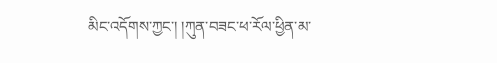མིང་འདོགས་ཀྱང་། །ཀུན་བཟང་ཕ་རོལ་ཕྱིན་མ་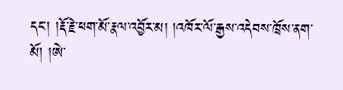དང་། །རྡོ་རྗེ་ཕག་མོ་རྣལ་འབྱོར་མ། །འཁོར་ལོ་རྒྱས་འདེབས་ཁྲོས་ནག་མོ། །ཨེ་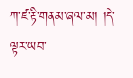ཀ་ཛ་རྟི་གནམ་ཞལ་མ། །དེ་ལྟར་ཡབ་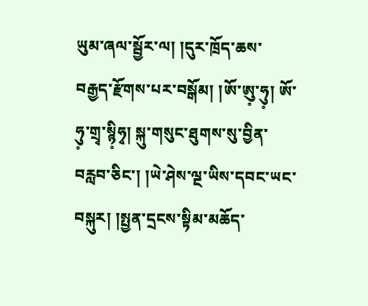ཡུམ་ཞལ་སྦྱོར་ལ། །དུར་ཁྲོད་ཆས་བརྒྱད་རྫོགས་པར་བསྒོམ། །ཨོ་ཨུ༷་ཧུ༷། ཨོ་ཧུ༷་གྲྭ་སྙི༷ཧྭ། སྐུ་གསུང་ཐུགས་སུ་བྱིན་བརླབ་ཅིང་། །ཡེ་ཤེས་ལྔ་ཡིས་དབང་ཡང་བསྐུར། །སྤྱན་དྲངས་སྟིམ་མཆོད་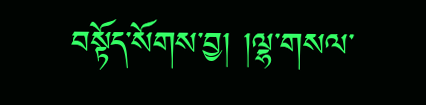བསྟོད་སོགས་བྱ། །ལྷ་གསལ་